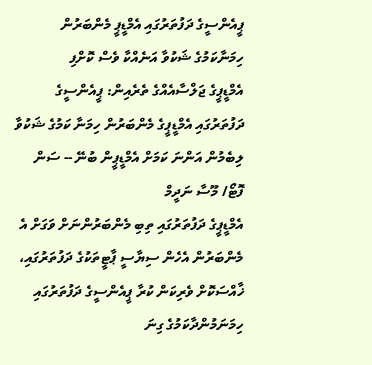ޕީއެންސީގެ ދަފުތަރުގައި އެމްޑީޕީ މެންބަރުން ހިމަނާކަމުގެ ޝަކުވާ އަނެއްކާ ވެސް ކޮށްފި
އެމްޑީޕީގެ ޖަލްސާއެއްގެ ތެރެއިން: ޕީއެންސީގެ ދަފުތަރުގައި އެމްޑީޕީގެ މެންބަރުން ހިމަނާ ކަމުގެ ޝަކުވާ ލިބެމުން އަންނަ ކަމަށް އެމްޑީޕީން ބުނޭ -- ސަން ފޮޓޯ/ މޫސާ ނަދީމް
އެމްޑީޕީގެ ދަފުތަރުގައި ތިބި މެންބަރުންނަށް ވަގަށް އެ މެންބަރުން އެހެން ސިޔާސީ ޕާޓީތަކުގެ ދަފުތަރުގައި، ޚާއްސަކޮށް ވެރިކަން ކުރާ ޕީއެންސީގެ ދަފުތަރުގައި ހިމަނަމުންދާކަމުގެ ގިނަ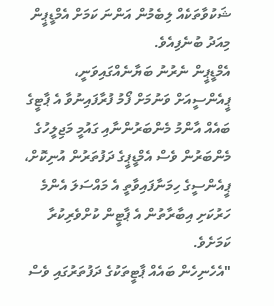ޝަކުވާތަކެއް ލިބެމުން އަންނަ ކަމަށް އެމްޑީޕީން މިއަދު ބުނެފިއެވެ.
އެމްޑީޕީން ނެރުނު ބަޔާނެއްގައިވަނީ، ޕީއެންސީއަށް ވަނުމަށް ފޯމު ފުރާފައިނުވާ އެ ޕާޓީގެ ބައެއް އާންމު މެންބަރުންނާއި ގައުމީ މަޖިލީހުގެ މެންބަރުން ވެސް އެމްޑީޕީގެ ދަފުތަރުން އުނިކޮށް، ޕީއެންސީގެ ހިމަނާފައިވާތީ އެ މައްސަލަ އެންމެ ހަރުކަށި އިބާރާތުން އެ ޕާޓީން ކުށްވެރިކުރާ ކަމަށެވެ.
"އެހެނިހެން ބައެއް ޕާޓީތަކުގެ ދަފުތަރުގައި ވެސް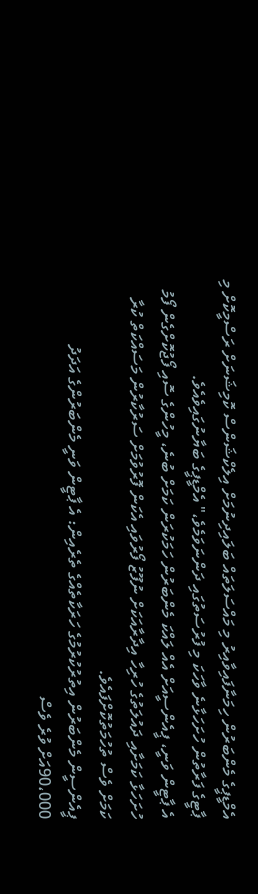އެމްޑީޕީގެ މެންބަރުން ހިމަނާފައިވާއިރު މި މައްސަލަތައް ބަލައިދިނުމަށް އިލެކްޝަންސް ކޮމިޝަނަށް ރަސްމީކޮށް މި ޕާޓީގެ ފަރާތުން ހުށަހަޅާނެ ވާހަކަ މި ފުރުސަތުގައި ދަންނަވަމެވެ،" އެމްޑީޕީގެ ބަޔާނުގައިވެއެވެ.
އެ ޕާޓީން ވަނީ، ޕީއެންސީއަށް އެއް ލައްކަ މެންބަރުން ހަމަކުރަން ކަމަށް ބުނެ، މީހުންގެ ސޮއި ފޯޖުކޮށްގެން ފޯމު ހުށަހަޅާ ކަމަށާއި ދައުލަތުގެ ހުރިހާ އިދާރާއަކަށް ނުފޫޒު ފޯރުވައި އެކަން ފޮރުވުމަށް ސަރުކާރުން މަސައްކަތް ކުރާ ކަމަށް ވެސް ތުހުމަތުކޮށްފައެވެ.
ޕީއެންސީން މެންބަރުން އިތުރުކުރުމުގެ ހަރަކާތެއްގެ ތެރެއިން: އެ ޕާޓީން ވަނީ މެންބަރުންގެ އަދަދު 90،000އަށް ވުރެ ވެސް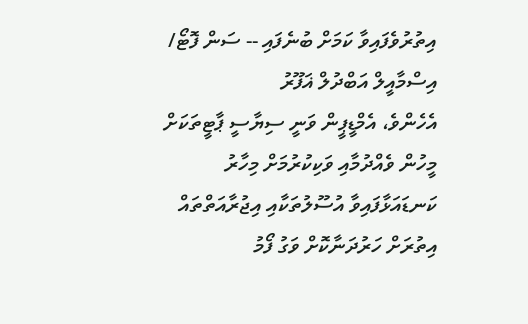އިތުރުވެފައިވާ ކަމަށް ބުނެފައި -- ސަން ފޮޓޯ/ އިސްމާއީލް އަބްދުލް ޣަފޫރު
އެހެންވެ، އެމްޑީޕީން ވަނީ ސިޔާސީ ޕާޓީތަކަށް މީހުން ވެއްދުމާއި ވަކިކުރުމަށް މިހާރު ކަނޑައަޅާފައިވާ އުސޫލުތަކާއި އިޖުރާއަތްތައް އިތުރަށް ހަރުދަނާކޮށް ވަގު ފޯމު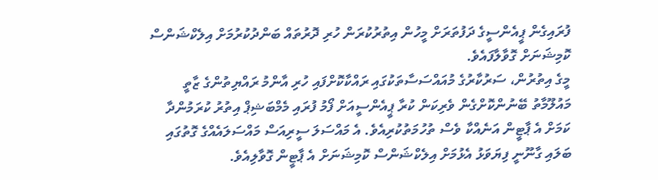ފުރައިގެން ޕީއެންސީގެ ދަފުތަރަށް މީހުން އިތުރުކުރަން ހުރި ދޮރުތައް ބަންދުކުރުމަށް އިލެކްޝަންސް ކޮމިޝަނަށް ގޮވާލާފައެވެ.
މީގެ އިތުރުން، ސަރުކާރުގެ މުއައްސަސާތަކުގައި ރައްކާކޮށްފައި ހުރި އާންމު ރައްޔިތުންގެ ޒާތީ މައުލޫމާތު ބޭނުންކޮށްގެން ވެރިކަން ކުރާ ޕީއެންސީއަށް ފޯމު ފުރައި މެމްބަޝިޕް އިތުރު ކުރަމުންދާ ކަމަށް އެ ޕާޓީން އަނެއްކާ ވެސް ތުހުމަތުކުރިއެވެ. އެ މައްސަލަ ސީރިއަސް މައްސަލައެއްގެ ގޮތުގައި ބަލައި ގާނޫނީ ފިޔަވަޅު އެޅުމަށް އިލެކްޝަންސް ކޮމިޝަނަށް އެ ޕާޓީން ގޮވާލިއެވެ.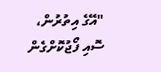"އޭގެ އިތުރުން، ސޮއި ފޯޖުކޮށްގެން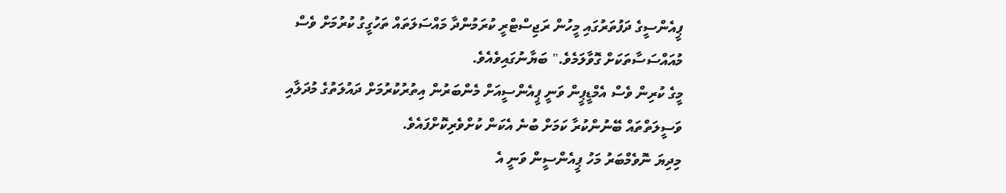ޕީއެންސީގެ ދަފުތަރުގައި މީހުން ރަޖިސްޓްރީ ކުރަމުންދާ މައްސަލަތައް ތަހުގީގު ކުރުމަށް ވެސް މުއައްސަސާތަކަށް ގޮވާލަމެވެ." ބަޔާނުގައިވެއެވެ.
މީގެ ކުރިން ވެސް އެމްޑީޕީން ވަނީ ޕީއެންސީއަށް މެންބަރުން އިތުރުކުރުމަށް ދައުލަތުގެ މުދަލާއި ވަސީލަތްތައް ބޭނުންކުރާ ކަމަށް ބުނެ އެކަން ކުށްވެރިކޮށްފައެވެ.
މިދިޔަ ނޮވެމްބަރު މަހު ޕީއެންސީން ވަނީ އެ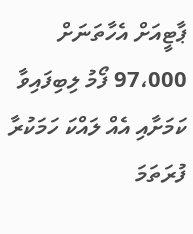ޕާޓީއަށް އެހާތަނަށް 97،000 ފޯމު ލިބިފައިވާ ކަމަށާއި އެއް ލައްކަ ހަމަކުރާ ފުރަތަމަ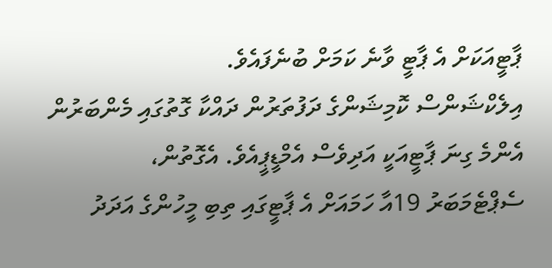ޕާޓީއަކަށް އެ ޕާޓީ ވާނެ ކަމަށް ބުނެފައެވެ.
އިލެކްޝަންސް ކޮމިޝަންގެ ދަފުތަރުން ދައްކާ ގޮތުގައި މެންބަރުން އެންމެ ގިނަ ޕާޓީއަކީ އަދިވެސް އެމްޑީޕީއެވެ. އެގޮތުން، ސެޕްޓެމަބަރު 19އާ ހަމައަށް އެ ޕާޓީގައި ތިބި މީހުންގެ އަދަދު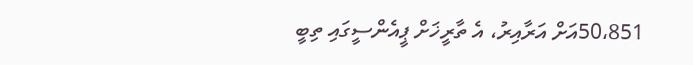50،851އަށް އަރާއިރު، އެ ތާރީޚަށް ޕީއެންސީގައި ތިބީ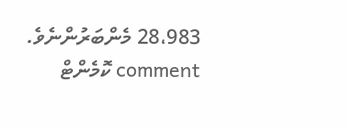28،983 މެންބަރުންނެވެ.
comment ކޮމެންޓް